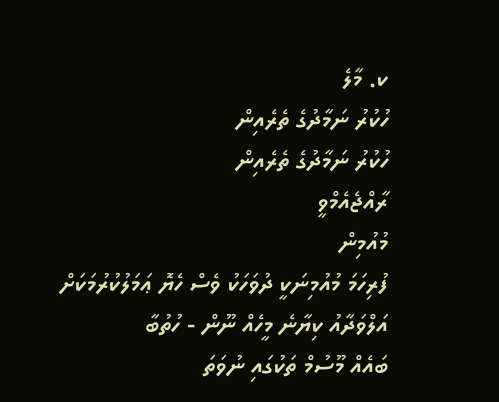ކ. މާލެ
ހުކުރު ނަމާދުގެ ތެރެއިން
ހުކުރު ނަމާދުގެ ތެރެއިން
ރާއްޖެއެމްވީ
މުއުމިން
ފުރިހަމަ މުއުމިނަކީ ދުވަހަކު ވެސް ހެޔޮ ޢަމަލުކުރުމަކަށް އަލްވަދާއު ކިޔާނެ މީހެއް ނޫން - ހުތުބާ
ބައެއް މޫސުމް ތަކުގައި ނުވަތަ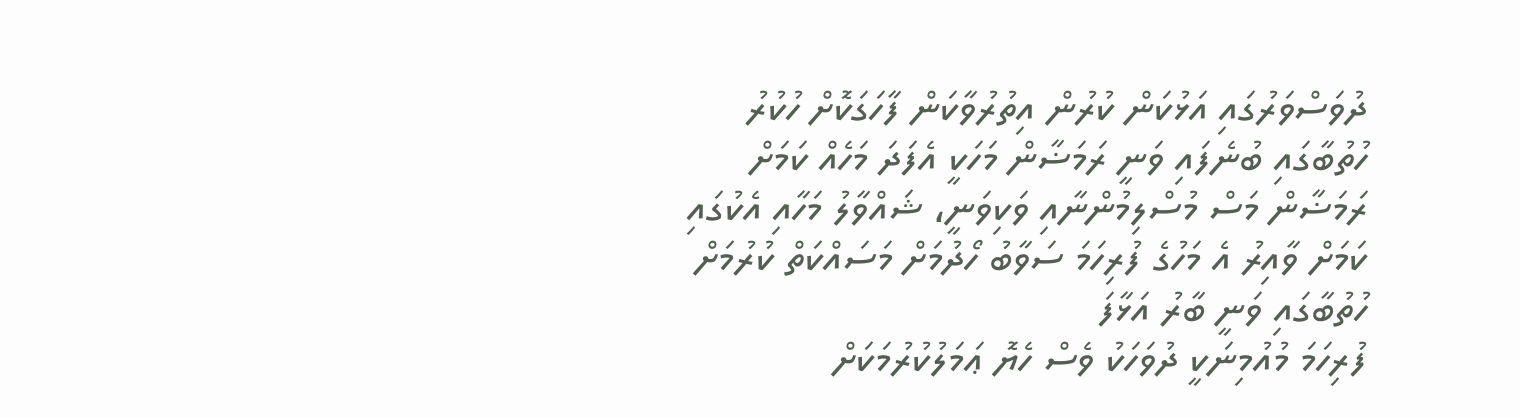ދުވަސްވަރުގައި އަޅުކަން ކުރުން އިތުރުވާކަން ފާހަގަކޮށް ހުކުރު ހުތުބާގައި ބުނެފައި ވަނީ ރަމަޟާން މަހަކީ އެފަދަ މަހެއް ކަމަށް
ރަމަޟާން މަސް މުސްލިމުންނާއި ވަކިވަނީ، ޝައްވާލު މަހާއި އެކުގައި ކަމަށް ވާއިރު އެ މަހުގެ ފުރިހަމަ ސަވާބު ހޯދުމަށް މަސައްކަތް ކުރުމަށް ހުތުބާގައި ވަނީ ބާރު އަޅާފަ
ފުރިހަމަ މުއުމިނަކީ ދުވަހަކު ވެސް ހެޔޮ ޢަމަލުކުރުމަކަށް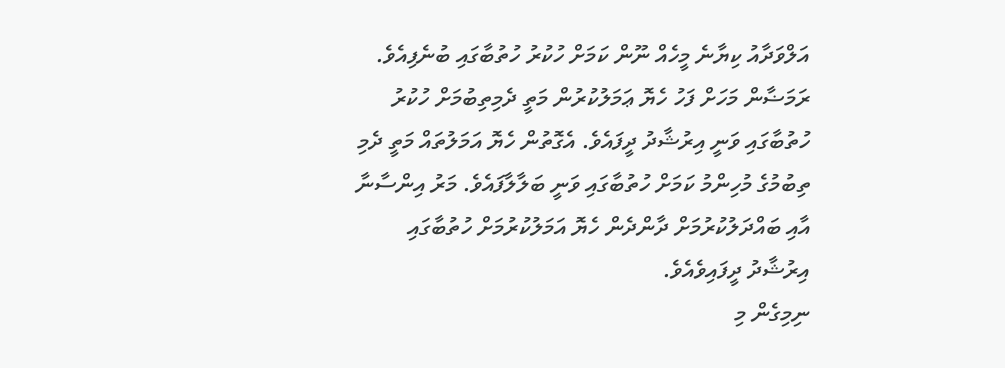އަލްވަދާއު ކިޔާނެ މީހެއް ނޫން ކަމަށް ހުކުރު ހުތުބާގައި ބުނެފިއެވެ.
ރަމަޟާން މަހަށް ފަހު ހެޔޮ ޢަމަލުކުރުން މަތީ ދެމިތިބުމަށް ހުކުރު ހުތުބާގައި ވަނީ އިރުޝާދު ދީފައެވެ. އެގޮތުން ހެޔޮ އަމަލުތައް މަތީ ދެމި ތިބުމުގެ މުހިންމު ކަމަށް ހުތުބާގައި ވަނީ ބަލާލާފައެވެ. މަރު އިންސާނާ އާއި ބައްދަލުކުރުމަށް ދާންދެން ހެޔޮ އަމަލުކުރުމަށް ހުތުބާގައި އިރުޝާދު ދީފައިވެއެވެ.
ނިމިގެން މި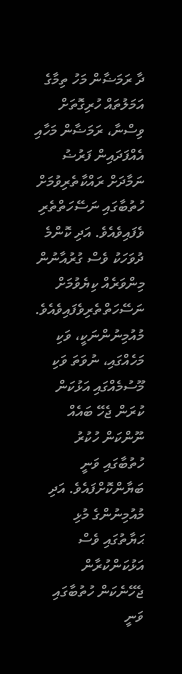ދާ ރަމަޟާން މަހު ތިމާގެ އަމަލުތައް ހުރިގޮތަށް ވިސްނާ، ރަމަޟާން މަހާއި އެއްފަދައިން ފަރުޟު ނަމާދަށް ރައްކާތެރިވުމަށް ހުތުބާގައި ނަސޭހަތްތެރި ވެފައިވެއެވެ. އަދި ކޮންމެ ދުވަހަކު ވެސް ގުރުއާނުން މިންވަރެއް ކިޔެވުމަށް ނަސޭހަތްތެރިވެފައިވެއެވެ.
މުއުމިނުންނަކީ، ވަކި މަހެއްގައި، ނުވަތަ ވަކި މޫސުމެއްގައި އަޅުކަން ކުރަން ޖެހޭ ބައެއް ނޫންކަން ހުކުރު ހުތުބާގައި ވަނީ ބަޔާންކޮށްފައެވެ. އަދި މުއުމިނުންގެ މުޅި ޙަޔާތުގައި ވެސް އަޅުކަންކުރާން ޖެހޭނެކަން ހުތުބާގައި ވަނީ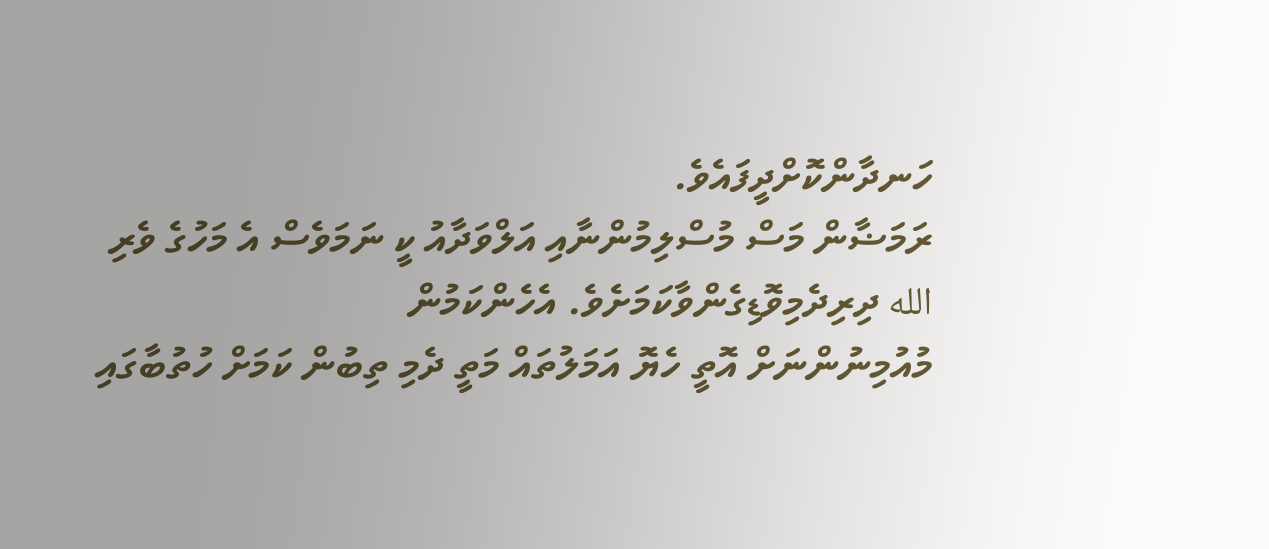ހަނދާންކޮށްދީފައެވެ.
ރަމަޟާން މަސް މުސްލިމުންނާއި އަލްވަދާއު ކީ ނަމަވެސް އެ މަހުގެ ވެރި الله ދިރިދެމިވޮޑިގެންވާކަމަށެވެ. އެހެންކަމުން
މުއުމިނުންނަށް އޮތީ ހެޔޮ އަމަލުތައް މަތީ ދެމި ތިބުން ކަމަށް ހުތުބާގައި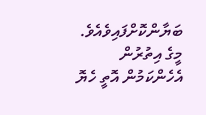ބަޔާންކޮށްފައިވެއެވެ. މީގެ އިތުރުން އެހެންކަމުން އޮތީ ހެޔޮ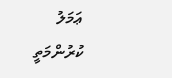ޢަމަލު ކުރުންމަތީ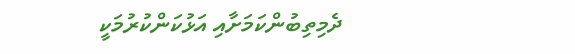ދެމިތިބުންކަމަށާއި އަޅުކަންކުރުމަކީ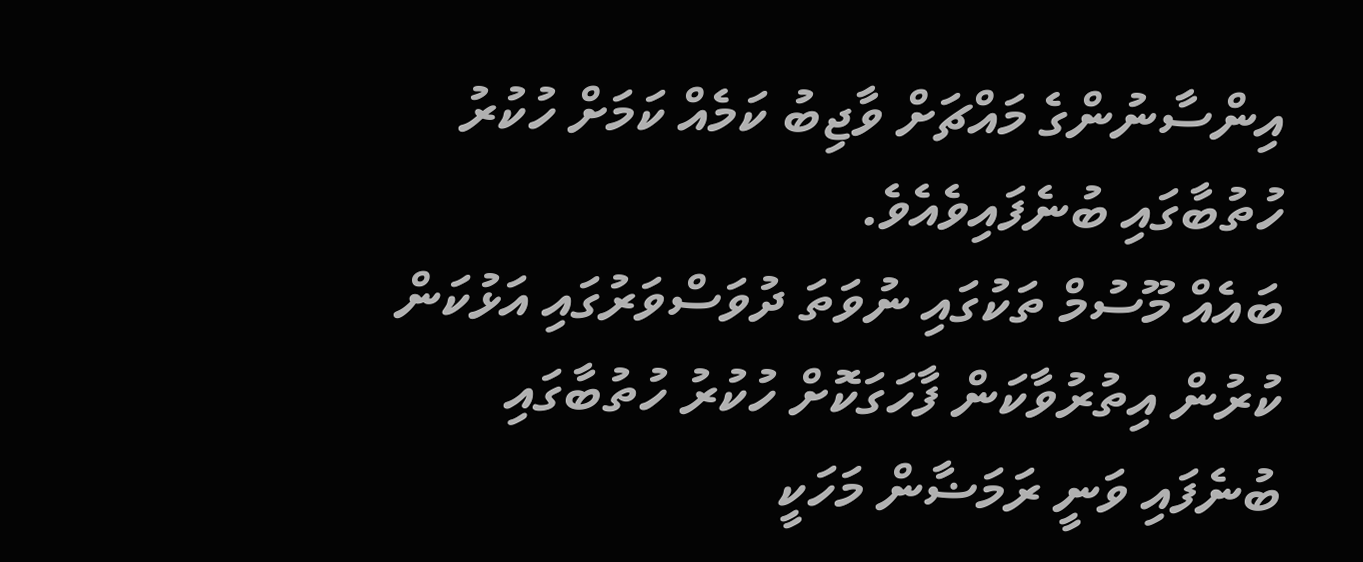އިންސާނުންގެ މައްޗަށް ވާޖިބު ކަމެއް ކަމަށް ހުކުރު ހުތުބާގައި ބުނެފައިވެއެވެ.
ބައެއް މޫސުމް ތަކުގައި ނުވަތަ ދުވަސްވަރުގައި އަޅުކަން ކުރުން އިތުރުވާކަން ފާހަގަކޮށް ހުކުރު ހުތުބާގައި ބުނެފައި ވަނީ ރަމަޟާން މަހަކީ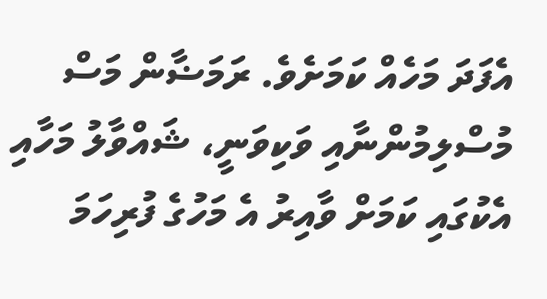އެފަދަ މަހެއް ކަމަށެވެ. ރަމަޟާން މަސް މުސްލިމުންނާއި ވަކިވަނީ، ޝައްވާލު މަހާއި އެކުގައި ކަމަށް ވާއިރު އެ މަހުގެ ފުރިހަމަ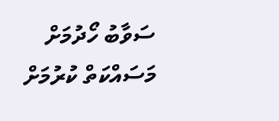ސަވާބު ހޯދުމަށް މަސައްކަތް ކުރުމަށް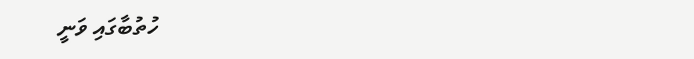ހުތުބާގައި ވަނީ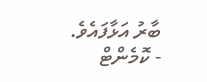ބާރު އަޅާފައެވެ.
- ކޮމެންޓް